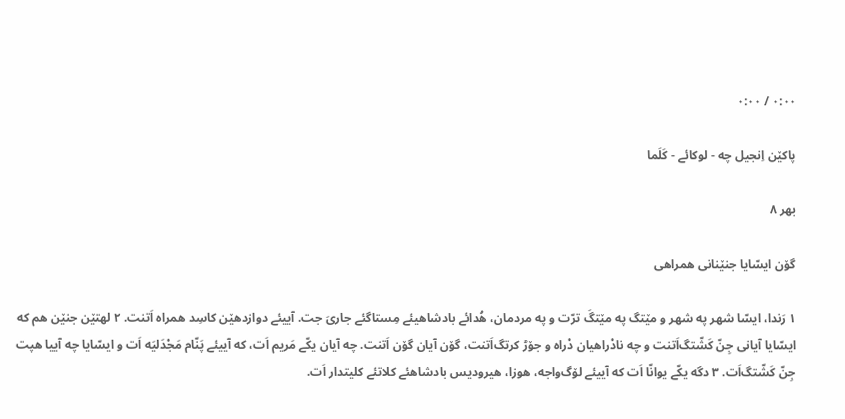۰:۰۰ / ۰:۰۰

پاکێن اِنجیل چه - لوکائے - کَلَما

بهر ۸

گۆن ایسّایا جنێنانی همراهی

۱ رَندا، ایسّا شهر په شهر و مێتگ په مێتگَ ترّت و په مردمان، هُدائے بادشاهیئے مِستاگئے جاریَ جت. آییئے دوازدهێن کاسِد همراه اَتنت. ۲ لهتێن جنێن هم که ایسّایا آیانی جِنّ کَشّتگ‌اَتنت و چه نادْراهیان دْراه و جۆڑ کرتگ‌اَتنت، گۆن آیان گۆن اَتنت. چه آیان یکّے مَریم اَت، که آییئے پَنّام مَجْدَلیَه اَت و ایسّایا چه آییا هپت جِنّ کَشّتگ‌اَت. ۳ دگه یکّے یوانّا اَت که آییئے لۆگ‌واجه، هوزا، هیرودیس بادشاهئے کلاتئے کلیتدار اَت.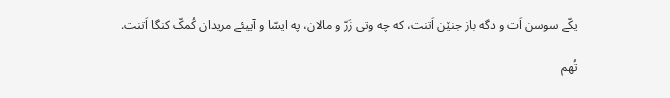یکّے سوسن اَت و دگه باز جنێن اَتنت، که چه وتی زَرّ و مالان، په ایسّا و آییئے مریدان کُمکّ کنگا اَتنت.

تُهم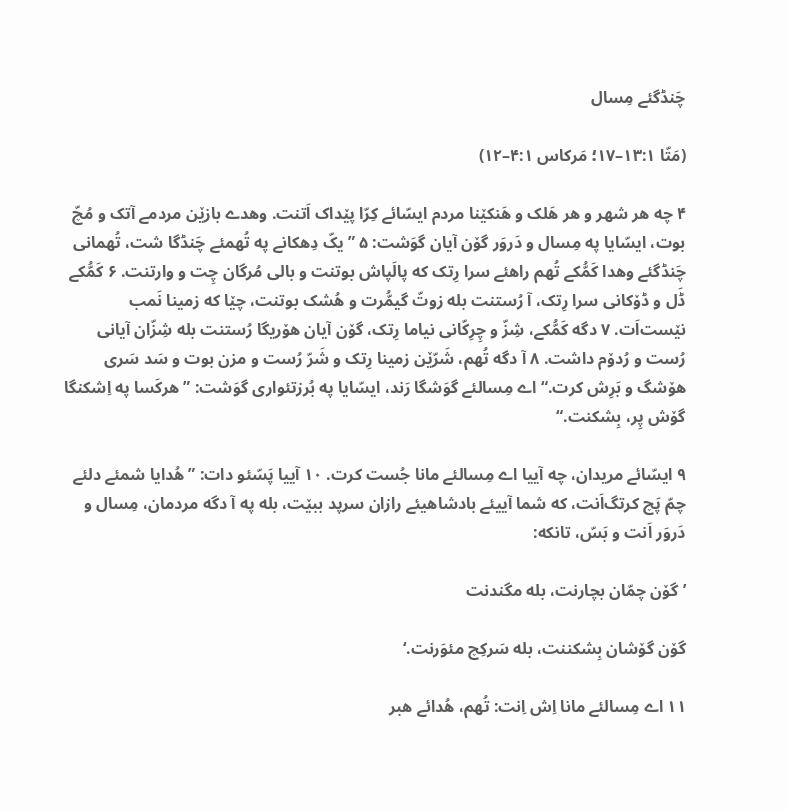چَنڈگئے مِسال

(مَتّا ۱۳:۱–۱۷؛ مَرکاس ۴:۱–۱۲)

۴ چه هر شهر و هر هَلک و هَنکێنا مردم ایسّائے کِرّا پێداک اَتنت. وهدے بازێن مردمے آتک و مُچّ بوت، ایسّایا په مِسال و دَروَر گۆن آیان گوَشت: ۵ ”یکّ دِهکانے په تُهمئے چَنڈگا شت، تُهمانی چَنڈگئے وهدا کَمُّکے تُهم راهئے سرا رِتک که پالَپاش بوتنت و بالی مُرگان چِت و وارتنت. ۶ کَمُّکے ڈَل و ڈۆکانی سرا رِتک، آ رُستنت بله زوتّ گیمُّرت و هُشک بوتنت، چێا که زمینا نَمب نێست‌اَت. ۷ دگه کَمُّکے، شِزّ و چِرِکّانی نیاما رِتک، گۆن آیان هۆریگا رُستنت بله شِزّان آیانی رُست و رُدۆم داشت. ۸ آ دگه تُهم، شَرّێن زمینا رِتک و شَرّ رُست و مزن بوت و سَد سَری هۆشگ و بَرِش کرت.“اے مِسالئے گوَشگا رَند، ایسّایا په بُرزتئواری گوَشت: ”هرکَسا په اِشکنگا گۆش پِر، بِشکنت.“

۹ ایسّائے مریدان، چه آییا اے مِسالئے مانا جُست کرت. ۱۰ آییا پَسّئو دات: ”هُدایا شمئے دلئے چمّ پَچ کرتگ‌اَنت، که شما آییئے بادشاهیئے رازان سرپد ببێت، بله په آ دگه مردمان، مِسال و دَروَر اَنت و بَسّ، تانکه:

’گۆن چمّان بچارنت، بله مگندنت

گۆن گۆشان بِشکننت، بله سَرکِچ مئوَرنت.‘

۱۱ اے مِسالئے مانا اِش اِنت: تُهم، هُدائے هبر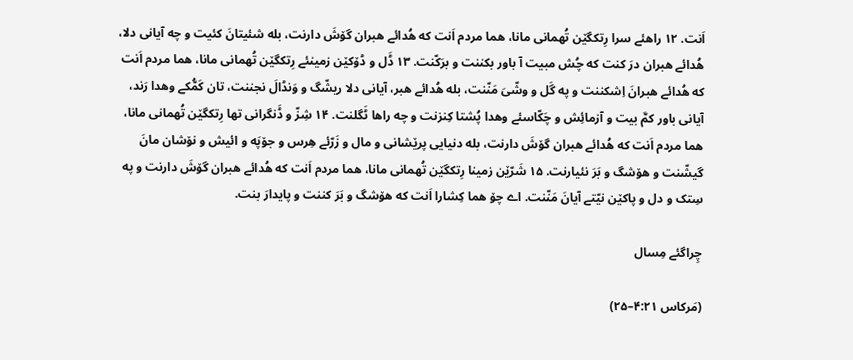اَنت. ۱۲ راهئے سرا رِتکگێن تُهمانی مانا، هما مردم اَنت که هُدائے هبران گۆشَ دارنت، بله شئیتانَ کئیت و چه آیانی دلا، هُدائے هبران درَ کنت که چُش مبیت آ باور بکننت و برَکّنت. ۱۳ ڈَل و ڈۆکێن زمینئے رِتکگێن تُهمانی مانا، هما مردم اَنت که هُدائے هبرانَ اِشکننت و په گَل و وشّیَ مَنّنت، بله هُدائے هبر، آیانی دلا ریشّگ و وَنڈالَ نجننت، تان کَمُّکے وهدا رَند، آیانی باور کمَّ بیت و آزمائِش و چَکّاسئے وهدا پُشتا کِنزنت و چه راها ٹَگلنت. ۱۴ شِزّ و ڈَنگرانی تها رِتکگێن تُهمانی مانا، هما مردم اَنت که هُدائے هبران گۆشَ دارنت، بله دنیایی پرێشانی و مال و زَرّئے هِرس و جۆپَه و ائیش و نۆشان مانَ گیشّنت و هۆشگ و بَرَ نئیارنت. ۱۵ شَرّێن زمینا رِتکگێن تُهمانی مانا، هما مردم اَنت که هُدائے هبران گۆشَ دارنت و په سِتک و دل و پاکێن نیّتے آیانَ مَنّنت. اے چۆ هما کِشارا اَنت که هۆشگ و بَرَ کننت و پایدارَ بنت.

چِراگئے مِسال

(مَرکاس ۴:۲۱–۲۵)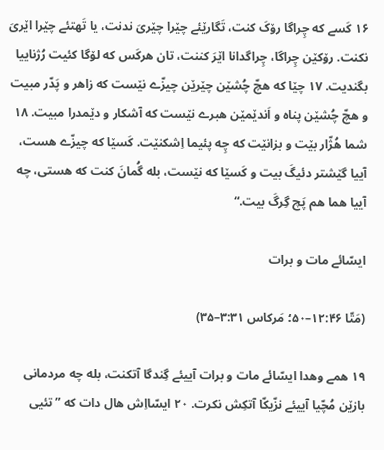۱۶ کَسے که چِراگا رۆکَ کنت، تَگارێئے چێرا چێریَ ندنت، یا تَهتئے چێرا اێریَ نکنت. رۆکێن چِراگا، چِراگدانا اێرَ کننت، تان هرکَس که لۆگا کئیت رُژناییا بگندیت. ۱۷ چێا که هچّ چُشێن چێرێن چیزّے نێست که زاهر و پَدّر مبیت و هچّ چُشێن پناه و اَندێمێن هبرے نێست که آشکار و دێمدرا مبیت. ۱۸ شما هُژّار بێت و بزانێت که چِه پئیما اِشکنێت. کَسێا که چیزّے هست، آییا گێشتر دئیگَ بیت و کَسێا که نێست، بله گُمانَ کنت که هستی، چه آییا هما هم پَچ گِرگَ بیت.“

ایسّائے مات و برات

(مَتّا ۱۲:۴۶–۵۰؛ مَرکاس ۳:۳۱–۳۵)

۱۹ همے وهدا ایسّائے مات و برات آییئے گِندگا آتکنت، بله چه مردمانی بازێن مُچّیا آییئے نزّیکّا آتکِش نکرت. ۲۰ ایسّااِش هال دات که ”تئیی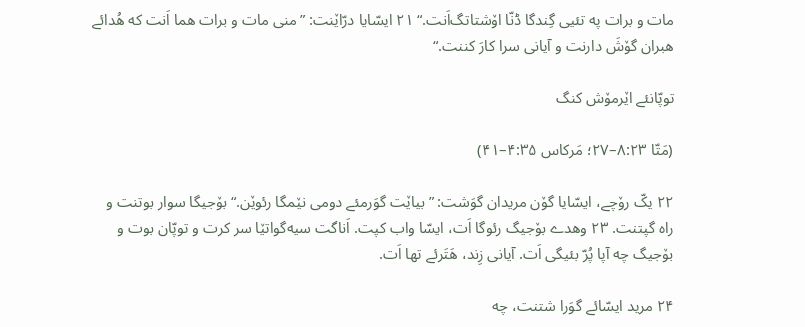مات و برات په تئیی گِندگا ڈنّا اۆشتاتگ‌اَنت.“ ۲۱ ایسّایا درّاێنت: ”منی مات و برات هما اَنت که هُدائے هبران گۆشَ دارنت و آیانی سرا کارَ کننت.“

توپّانئے اێرمۆش کنگ

(مَتّا ۸:۲۳–۲۷؛ مَرکاس ۴:۳۵–۴۱)

۲۲ یکّ رۆچے، ایسّایا گۆن مریدان گوَشت: ”بیاێت گوَرمئے دومی نێمگا رئوێن.“بۆجیگا سوار بوتنت و راه گپتنت. ۲۳ وهدے بۆجیگ رئوگا اَت، ایسّا واب کپت. اَناگت سیه‌گواتێا سر کرت و توپّان بوت و بۆجیگ چه آپا پُرّ بئیگی اَت. آیانی زِند، هَتَرئے تها اَت.

۲۴ مرید ایسّائے گوَرا شتنت، چه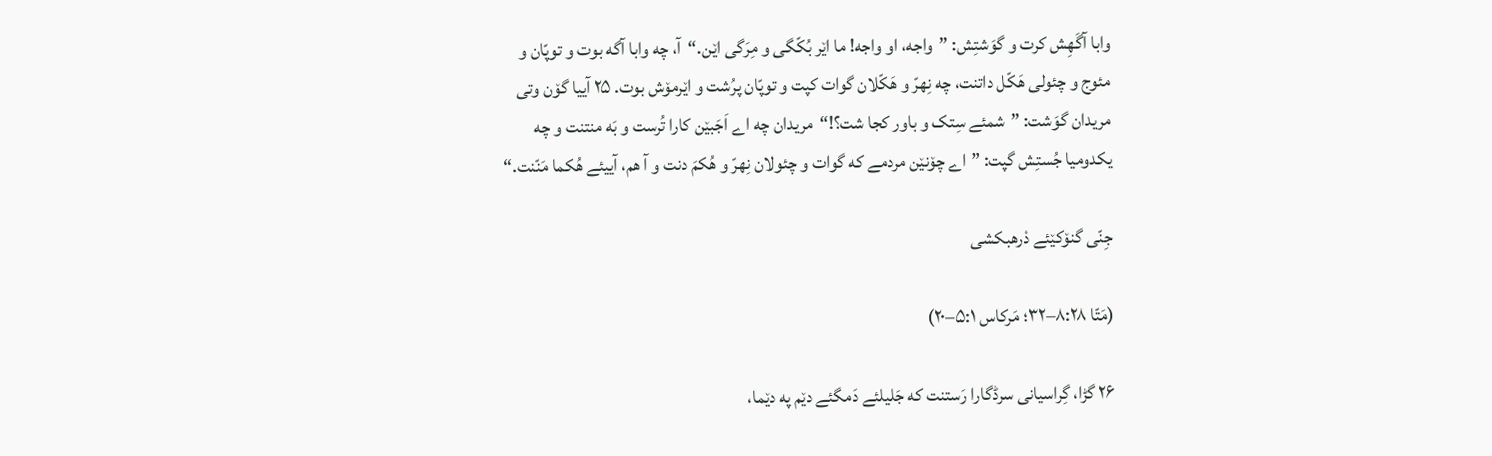وابا آگَهِش کرت و گوَشتِش: ”واجه، او واجه! ما اێر بُکّگی و مِرَگی اێن.“آ، چه وابا آگه بوت و توپّان و مئوج و چئولی هَکّل داتنت، چه نِهرّ و هَکّلان گوات کپت و توپّان پرُشت و اێرمۆش بوت. ۲۵ آییا گۆن وتی مریدان گوَشت: ”شمئے سِتک و باور کجا شت؟!“مریدان چه اے اَجَبێن کارا تُرست و بَه منتنت و چه یکدومیا جُستِش گپت: ”اے چۆنێن مردمے که گوات و چئولان نِهرّ و هُکمَ دنت و آ هم، آییئے هُکما مَنّنت.“

جِنّی گنۆکێئے دْرهبکشی

(مَتّا ۸:۲۸–۳۲؛ مَرکاس ۵:۱–۲۰)

۲۶ گڑا، گِراسیانی سرڈگارا رَستنت که جَلیلئے دَمگئے دێم په دێما،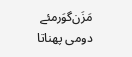مَزَن‌گوَرمئے دومی پهناتا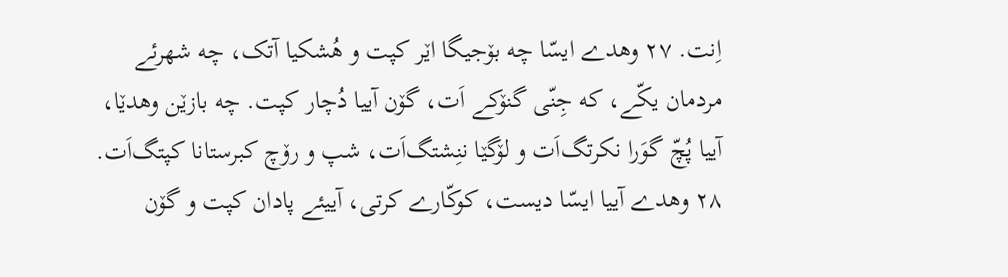اِنت. ۲۷ وهدے ایسّا چه بۆجیگا اێر کپت و هُشکیا آتک، چه شهرئے مردمان یکّے، که جِنّی گنۆکے اَت، گۆن آییا دُچار کپت. چه بازێن وهدێا، آییا پُچّ گوَرا نکرتگ‌اَت و لۆگێا ننِشتگ‌اَت، شپ و رۆچ کبرستانا کپتگ‌اَت. ۲۸ وهدے آییا ایسّا دیست، کوکّارے کرتی، آییئے پادان کپت و گۆن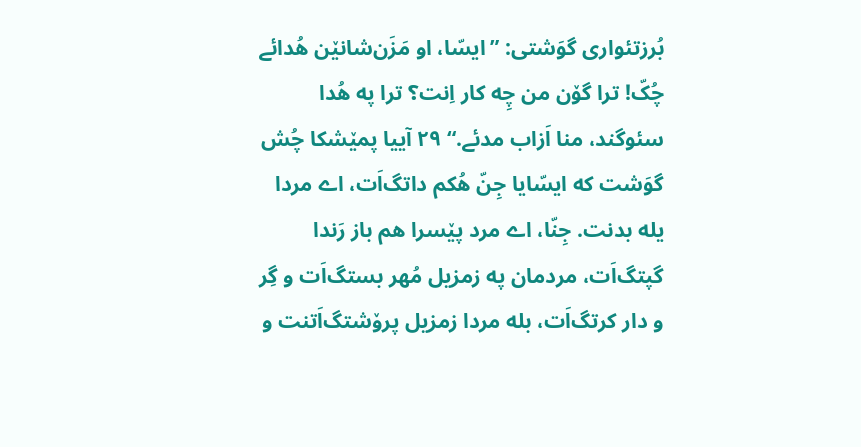بُرزتئواری گوَشتی: ”ایسّا، او مَزَن‌شانێن هُدائے چُکّ! ترا گۆن من چِه کار اِنت؟ ترا په هُدا سئوگند، منا اَزاب مدئے.“ ۲۹ آییا پمێشکا چُش گوَشت که ایسّایا جِنّ هُکم داتگ‌اَت، اے مردا یله بدنت. جِنّا، اے مرد پێسرا هم باز رَندا گپتگ‌اَت، مردمان په زمزیل مُهر بستگ‌اَت و گِر و دار کرتگ‌اَت، بله مردا زمزیل پرۆشتگ‌اَتنت و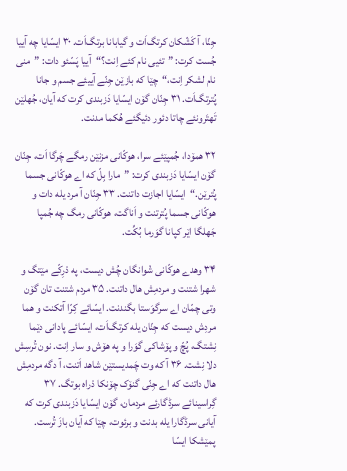جِنّا، آ کَشّکان کرتگ‌اَت و گیابانا برتگ‌اَت. ۳۰ ایسّایا چه آییا جُست کرت: ”تئیی نام کئے اِنت؟“آییا پَسّئو دات: ”منی نام لشکر اِنت،“چێا که بازێن جِنّے آییئے جسم و جانا پُترتگ‌اَت. ۳۱ جِنّان گۆن ایسّایا دَزبندی کرت که آیان، جُهلێن تَهتَرونئے چاتا دئور دئیگئے هُکما مدنت.

۳۲ همۆدا، جُمپێئے سرا، هوکّانی مزنێن رمگے چَرگا اَت، جِنّان گۆن ایسّایا دَزبندی کرت: ”مارا بِلّ که اے هوکّانی جسما پُترێن.“ایسّایا اجازت داتنت. ۳۳ جِنّان آ مرد یله دات و هوکّانی جسما پُترتنت و اَناگت، هوکّانی رمگ چه جُمپا جَهلگا اێر کپانا گوَرما بُکِّت.

۳۴ وهدے هوکّانی شْوانگان چُش دیست، په دْرِکّے مێتگ و شهرا شتنت و مردمِش هال داتنت. ۳۵ مردم شتنت تان گۆن وتی چمّان اے سرگوَستا بگندنت. ایسّائے کِرّا آتکنت و هما مردِش دیست که جِنّان یله کرتگ‌اَت، ایسّائے پادانی دێما نِشتگ، پُچّ و پۆشاکی گوَرا و په هۆش و سار اِنت. نون تُرسِش دلا نِشت. ۳۶ آ که وت چَمدیستێن شاهد اَتنت، آ دگه مردمِش هال داتنت که اے جِنّی گنۆک چۆنکا دْراه بوتگ. ۳۷ گِراسینائے سرڈگارئے مردمان، گۆن ایسّایا دَزبندی کرت که آیانی سرڈگارا یله بدنت و برئوت، چێا که آیان بازَ تُرست. پمێشکا ایسّا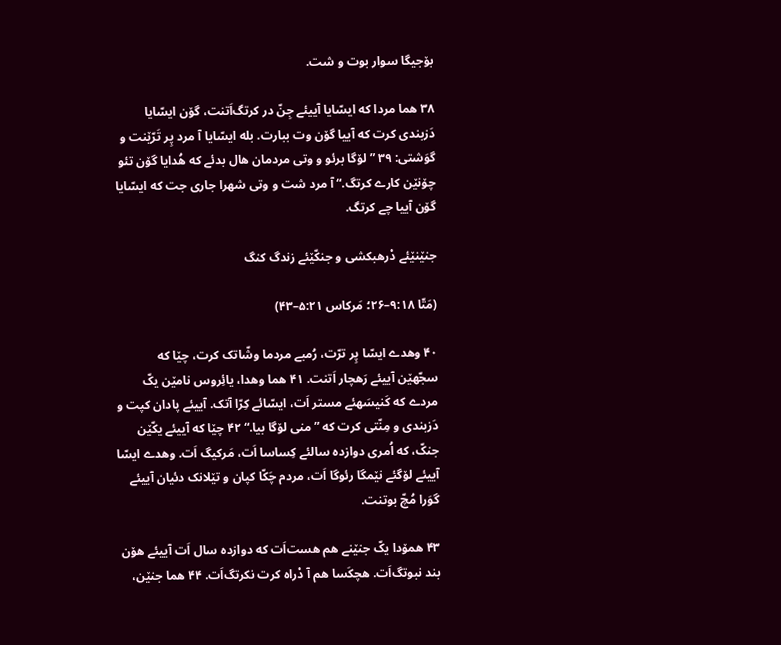بۆجیگا سوار بوت و شت.

۳۸ هما مردا که ایسّایا آییئے جِنّ در کرتگ‌اَتنت، گۆن ایسّایا دَزبندی کرت که آییا گۆن وت ببارت. بله ایسّایا آ مرد پِر تَرّێنت و گوَشتی: ۳۹ ”لۆگا برئو و وتی مردمان هال بدئے که هُدایا گۆن تئو چۆنێن کارے کرتگ.“آ مرد شت و وتی شهرا جاری جت که ایسّایا گۆن آییا چے کرتگ.

جنێنێئے دْرهبکشی و جنکّێئے زندگ کنگ

(مَتّا ۹:۱۸–۲۶؛ مَرکاس ۵:۲۱–۴۳)

۴۰ وهدے ایسّا پِر ترّت، رُمبے مردما وشّاتک کرت، چێا که سجّهێن آییئے رَهچار اَتنت. ۴۱ هما وهدا، یائِروس نامێن یکّ مردے که کَنیسَهئے مستر اَت، ایسّائے کِرّا آتک. آییئے پادان کپت و دَزبندی و مِنّتی کرت که ”منی لۆگا بیا.“ ۴۲ چێا که آییئے یکّێن جنکّ، که اُمری دوازده سالئے کِساسا اَت، مَرکیگ اَت. وهدے ایسّا آییئے لۆگئے نێمگا رئوگا اَت، مردم چَکّا کپان و تێلانک دئیان آییئے گوَرا مُچّ بوتنت.

۴۳ همۆدا یکّ جنێنے هم هست‌اَت که دوازده سال اَت آییئے هۆن بند نبوتگ‌اَت. هچکَسا هم آ دْراه کرت نکرتگ‌اَت. ۴۴ هما جنێن،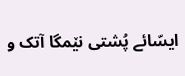ایسّائے پُشتی نێمگا آتک و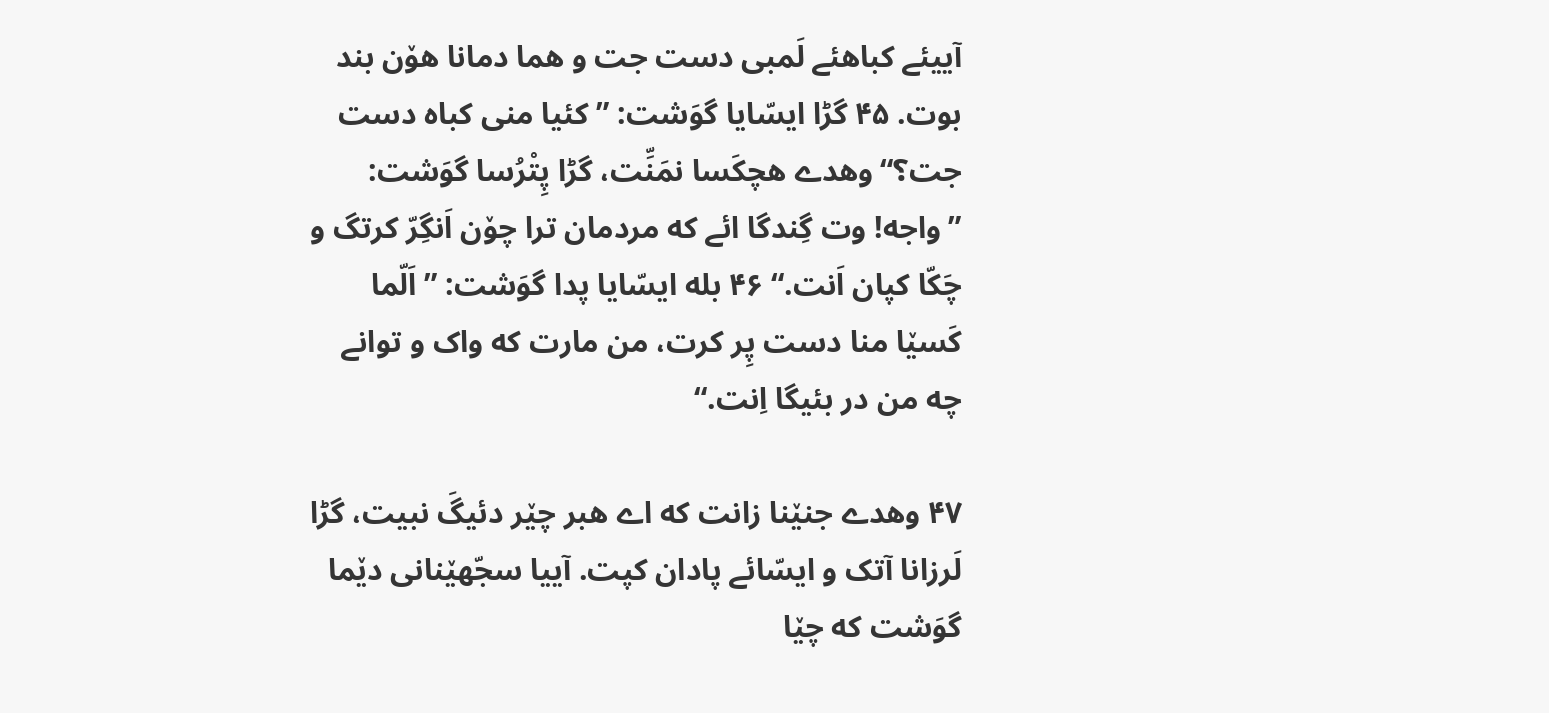آییئے کباهئے لَمبی دست جت و هما دمانا هۆن بند بوت. ۴۵ گڑا ایسّایا گوَشت: ”کئیا منی کباه دست جت؟“وهدے هچکَسا نمَنِّت، گڑا پِتْرُسا گوَشت: ”واجه! وت گِندگا ائے که مردمان ترا چۆن اَنگِرّ کرتگ و چَکّا کپان اَنت.“ ۴۶ بله ایسّایا پدا گوَشت: ”اَلّما کَسێا منا دست پِر کرت، من مارت که واک و توانے چه من در بئیگا اِنت.“

۴۷ وهدے جنێنا زانت که اے هبر چێر دئیگَ نبیت، گڑا لَرزانا آتک و ایسّائے پادان کپت. آییا سجّهێنانی دێما گوَشت که چێا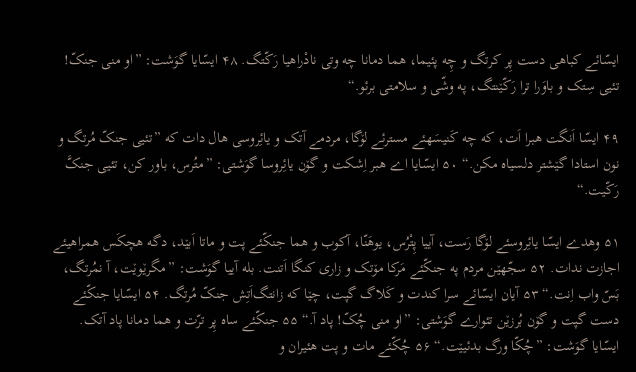ایسّائے کباهی دست پِر کرتگ و چِه پئیما، هما دمانا چه وتی نادْراهیا رَکّتگ. ۴۸ ایسّایا گوَشت: ”او منی جنکّ! تئیی سِتک و باوَرا ترا رَکّێنتگ، په وشّی و سلامتی برئو.“

۴۹ ایسّا اَنگت هبرا اَت، که چه کَنیسَهئے مسترئے لۆگا، مردمے آتک و یائِروسی هال دات که ”تئیی جنکّ مُرتگ و نون استادا گێشتر دلسیاه مکن.“ ۵۰ ایسّایا اے هبر اِشکت و گۆن یائِروسا گوَشتی: ”متُرس، باور کن، تئیی جنکَّ رَکّیت.“

۵۱ وهدے ایسّا یائِروسئے لۆگا رَست، آییا پِتْرُس، یوهَنّا، آکوب و هما جنکّئے پت و ماتا اَبێد، دگه هچکَس همراهیئے اجازت ندات. ۵۲ سجّهێن مردم په جنکّئے مَرکا مۆتک و زاری کنگا اَتنت. بله آییا گوَشت: ”مگرێوێت، آ نمُرتگ، بَسّ واب اِنت.“ ۵۳ آیان ایسّائے سرا کندت و کَلاگ گپت، چێا که زانتگ‌اَتِش جنکّ مُرتگ. ۵۴ ایسّایا جنکّئے دست گپت و گۆن بُرزێن تئوارے گوَشتی: ”او منی چُکّ! پاد آ.“ ۵۵ جنکّئے ساه پِر ترّت و هما دمانا پاد آتک. ایسّایا گوَشت: ”چُکّا ورگ بدئیێت.“ ۵۶ چُکّئے مات و پت هئیران و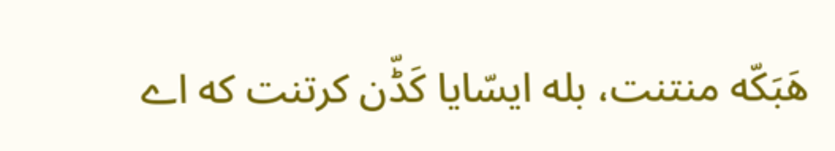هَبَکّه منتنت، بله ایسّایا کَڈّن کرتنت که اے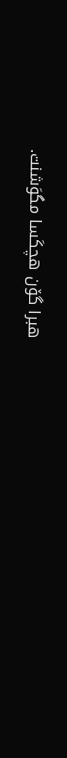هبرا گۆن هچکَسا مگوَشنت.